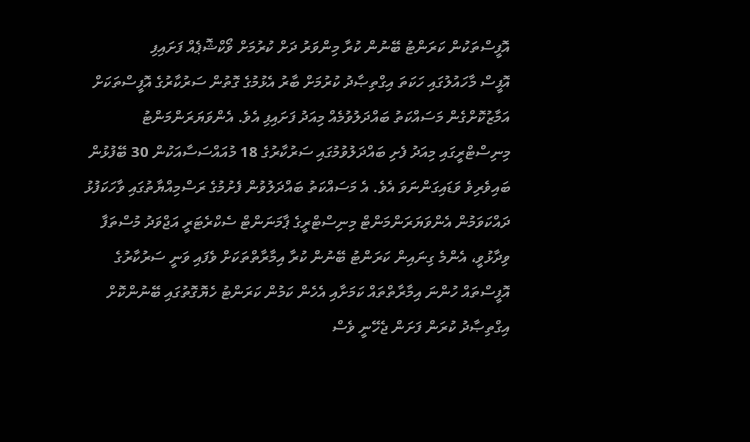އޮފީސްތަކުން ކަރަންޓު ބޭނުން ކުރާ މިންވަރު ދަށް ކުރުމަށް ވޯކްޝޮޕެއް ފަށައިފި
އޮފީސް މާހައުލުގައި ހަކަތަ އިގްތިޞާދު ކުރުމަށް ބާރު އެޅުމުގެ ގޮތުން ސަރުކާރުގެ އޮފީސްތަކަށް އަމާޒުކޮށްގެން މަސައްކަތު ބައްދަލުވުމެއް މިއަދު ފަށައިފި އެވެ. އެންވަޔަރަންމަންޓު މިނިސްޓްރީގައި މިއަދު ފެށި ބައްދަލުވުމުގައި ސަރުކާރުގެ 18 މުއައްސަސާއަކުން 30 ބޭފުޅުން ބައިވެރިވެ ވަޑައިގަންނަވަ އެވެ. އެ މަސައްކަތު ބައްދަލުވުން ފެށުމުގެ ރަސްމިއްޔާތުގައި ވާހަކަފުޅު ދައްކަވަމުން އެންވަޔަރަންމަންޓް މިނިސްޓްރީގެ ޕާމަނަންޓް ސެކްރެޓަރީ އަޖްވަދު މުސްތަފާ ވިދާޅުވީ، އެންމެ ގިނައިން ކަރަންޓު ބޭނުން ކުރާ އިމާރާތްތަކަށް ވެފައި ވަނީ ސަރުކާރުގެ އޮފީސްތައް ހުންނަ އިމާރާތްތައް ކަމަށާއި އެހެން ކަމުން ކަރަންޓު ހެޔޮގޮތުގައި ބޭނުންކޮށް އިގްތިޞާދު ކުރަން ފަށަން ޖެހޭނީ ވެސް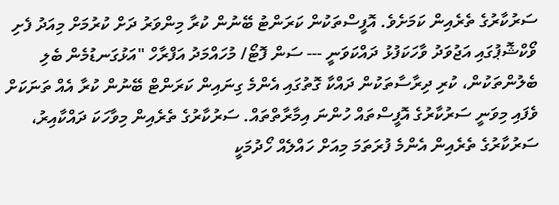ސަރުކާރުގެ ތެރެއިން ކަމަށެވެ. އޮފީސްތަކުން ކަރަންޓު ބޭނުން ކުރާ މިންވަރު ދަށް ކުރުމަށް މިއަދު ފެށި ވޯކްޝޮޕުގައި އަޖުވަދު ވާހަކަފުޅު ދައްކަވަނީ --- ސަން ފޮޓޯ/ މުހައްމަދު އަފްރާހް "އަޅުގަނޑުމެން ބެލި ބެލުންތަކުން، ކުރި ދިރާސާތަކުން ދައްކާ ގޮތުގައި އެންމެ ގިނައިން ކަރަންޓް ބޭނުން ކުރާ އެއް ތަނަކަށް ވެފައި މިވަނީ ސަރުކާރުގެ އޮފީސްތައް ހުންނަ އިމާރާތްތައް. ސަރުކާރުގެ ތެރެއިން މިވާހަކަ ދައްކާއިރު، ސަރުކާރުގެ ތެރެއިން އެންމެ ފުރަތަމަ މިއަށް ހައްލެއް ހޯދުމަކީ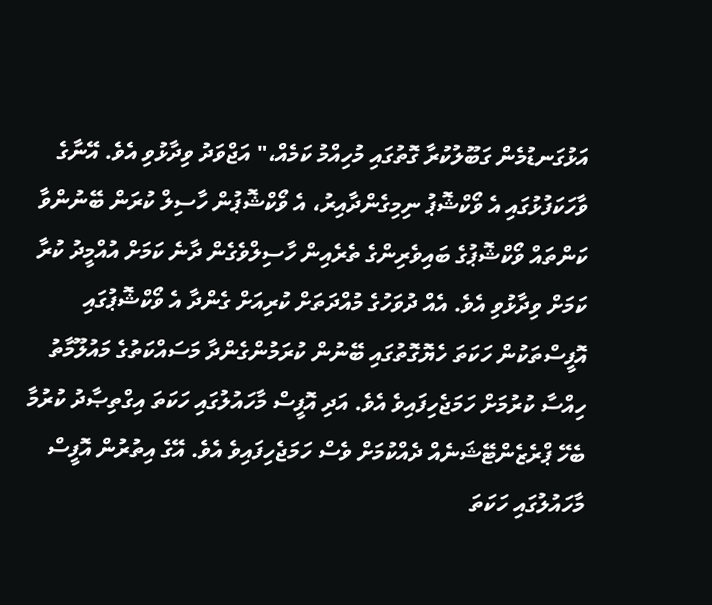އަޅުގަނޑުމެން ގަބޫލުކުރާ ގޮތުގައި މުހިއްމު ކަމެއް،" އަޖްވަދު ވިދާޅުވި އެވެ. އޭނާގެ ވާހަކަފުޅުގައި އެ ވޯކްޝޮޕު ނިމިގެންދާއިރު، އެ ވޯކްޝޮޕުން ހާސިލް ކުރަން ބޭނުންވާ ކަންތައް ވޯކްޝޮޕުގެ ބައިވެރިންގެ ތެރެއިން ހާސިލްވެގެން ދާނެ ކަމަށް އުއްމީދު ކުރާ ކަމަށް ވިދާޅުވި އެވެ. އެއް ދުވަހުގެ މުއްދަތަށް ކުރިއަށް ގެންދާ އެ ވޯކްޝޮޕުގައި އޮފީސްތަކުން ހަކަތަ ހެޔޮގޮތުގައި ބޭނުން ކުރަމުންގެންދާ މަސައްކަތުގެ މައުލޫމާތު ހިއްސާ ކުރުމަށް ހަމަޖެހިފައިވެ އެވެ. އަދި އޮފީސް މާހައުލުގައި ހަކަތަ އިގްތިޞާދު ކުރުމާ ބެހޭ ޕްރެޒެންޓޭޝަނެއް ދެއްކުމަށް ވެސް ހަމަޖެހިފައިވެ އެވެ. އޭގެ އިތުރުން އޮފީސް މާހައުލުގައި ހަކަތަ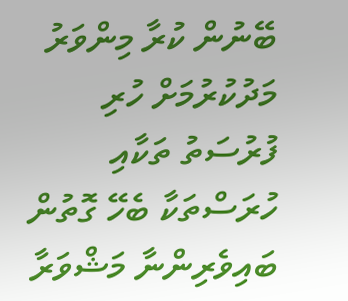ބޭނުން ކުރާ މިންވަރު މަދުކުރުމަށް ހުރި ފުރުސަތު ތަކާއި ހުރަސްތަކާ ބެހޭ ގޮތުން ބައިވެރިންނާ މަޝްވަރާ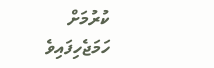ކުރުމަށް ހަމަޖެހިފައިވެ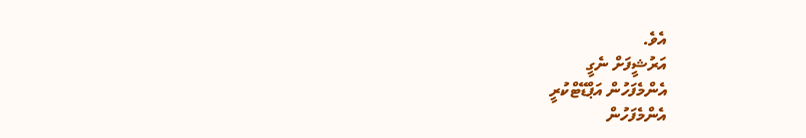އެވެ.
އަރުޝީފަށް ނެގީ
އެންމެފަހުން އަޕްޑޭޓްކުރީ
އެންމެފަހުން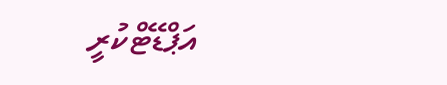އަޕްޑޭޓްކުރީ